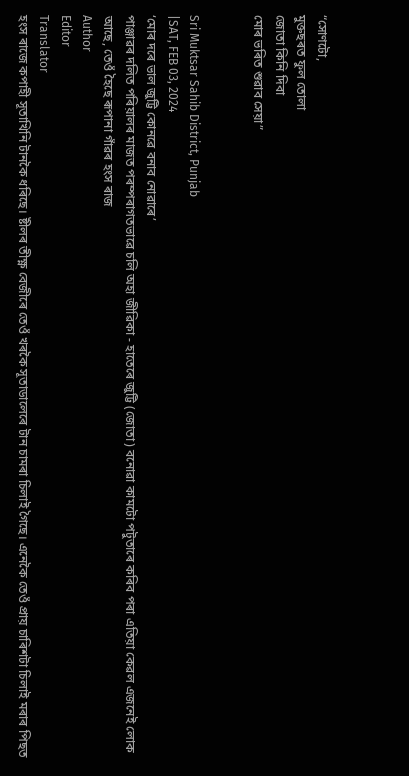“সোণটো,
মুক্তছৰত ফুল তোলা
জোতা কিনি দিবা
মোৰ ভৰিত শুৱাব সেয়া”


Sri Muktsar Sahib District, Punjab
|SAT, FEB 03, 2024
‘মোৰ দৰে ভাল জুট্টি কোনৱে বনাব নোৱাৰে’
পাঞ্জাৱৰ দলিত পৰিয়ালৰ মাজত পৰম্পৰাগতভাৱে চলি অহা জীৱিকা - হাতেৰে জুট্টি (জোতা) বনোৱা কামটো পটুতাৰে কৰিব পৰা এতিয়া কেৱল এজনেই লোক আছে, তেওঁ হৈছে ৰূপানা গাঁৱৰ হংস ৰাজ
Author
Editor
Translator
হংস ৰাজে কপাহী সূতাখিনি টানকৈ ধৰিছে। ষ্টীলৰ তীক্ষ্ণ বেজীৰে তেওঁ খৰকৈ সূতাডালেৰে টান চামৰা চিলাই গৈছে। এনেকৈ তেওঁ প্ৰায় চাৰিশটা চিলাই মৰাৰ পিছত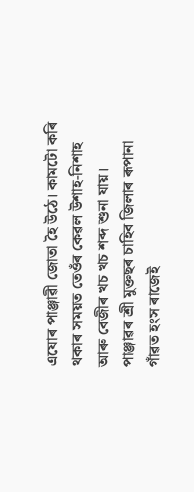এযোৰ পাঞ্জাৱী জোতা হৈ উঠে। কামটো কৰি থকাৰ সময়ত তেওঁৰ কেৱল উশাহ-নিশাহ আৰু বেজীৰ খচ খচ শব্দ শুনা যায়।
পাঞ্জাৱৰ শ্ৰী মুক্তছৰ চাহিব জিলাৰ ৰূপানা গাঁৱত হংস ৰাজেই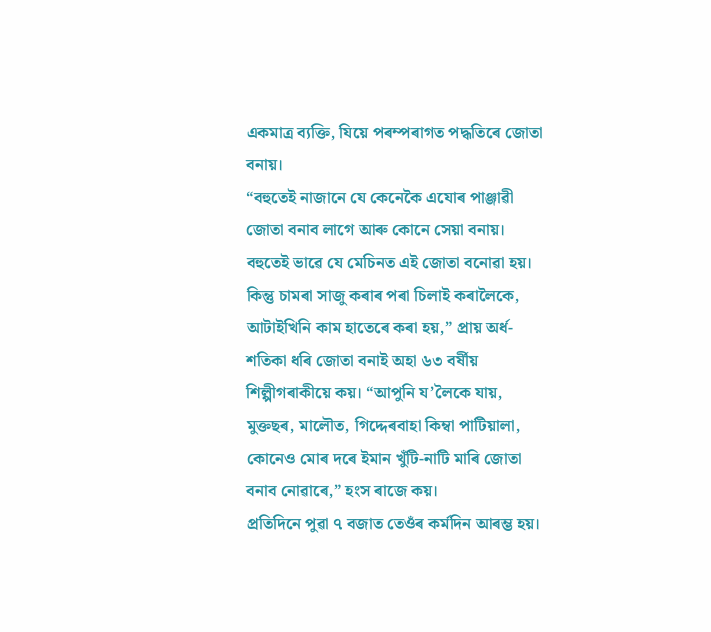একমাত্ৰ ব্যক্তি, যিয়ে পৰম্পৰাগত পদ্ধতিৰে জোতা বনায়।
“বহুতেই নাজানে যে কেনেকৈ এযোৰ পাঞ্জাৱী জোতা বনাব লাগে আৰু কোনে সেয়া বনায়। বহুতেই ভাৱে যে মেচিনত এই জোতা বনোৱা হয়। কিন্তু চামৰা সাজু কৰাৰ পৰা চিলাই কৰালৈকে, আটাইখিনি কাম হাতেৰে কৰা হয়,” প্ৰায় অৰ্ধ-শতিকা ধৰি জোতা বনাই অহা ৬৩ বৰ্ষীয় শিল্পীগৰাকীয়ে কয়। “আপুনি য’লৈকে যায়, মুক্তছৰ, মালৌত, গিদ্দেৰবাহা কিম্বা পাটিয়ালা, কোনেও মোৰ দৰে ইমান খুঁটি-নাটি মাৰি জোতা বনাব নোৱাৰে,” হংস ৰাজে কয়।
প্ৰতিদিনে পুৱা ৭ বজাত তেওঁৰ কৰ্মদিন আৰম্ভ হয়।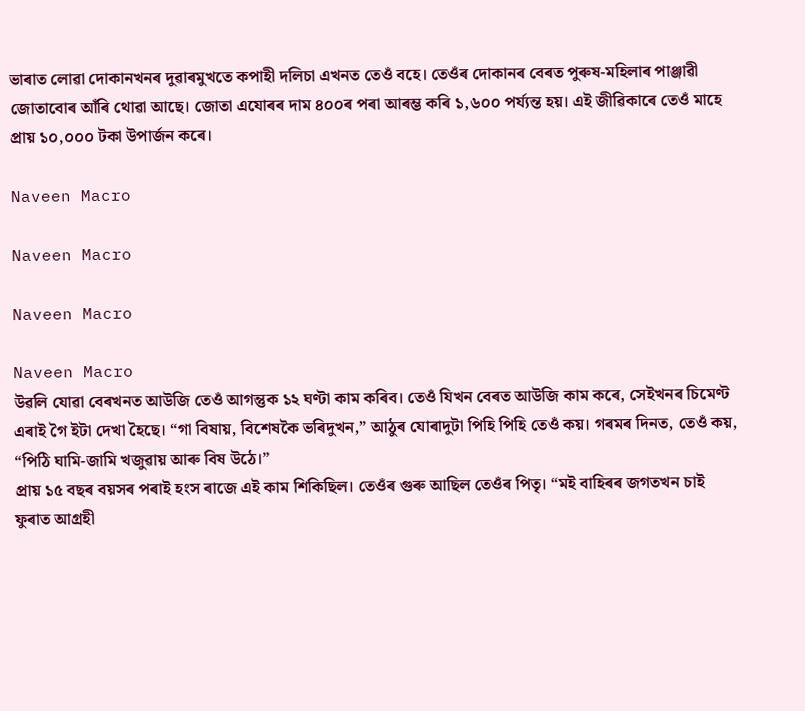ভাৰাত লোৱা দোকানখনৰ দুৱাৰমুখতে কপাহী দলিচা এখনত তেওঁ বহে। তেওঁৰ দোকানৰ বেৰত পুৰুষ-মহিলাৰ পাঞ্জাৱী জোতাবোৰ আঁৰি থোৱা আছে। জোতা এযোৰৰ দাম ৪০০ৰ পৰা আৰম্ভ কৰি ১,৬০০ পৰ্য্যন্ত হয়। এই জীৱিকাৰে তেওঁ মাহে প্ৰায় ১০,০০০ টকা উপাৰ্জন কৰে।

Naveen Macro

Naveen Macro

Naveen Macro

Naveen Macro
উৱলি যোৱা বেৰখনত আউজি তেওঁ আগন্তুক ১২ ঘণ্টা কাম কৰিব। তেওঁ যিখন বেৰত আউজি কাম কৰে, সেইখনৰ চিমেণ্ট এৰাই গৈ ইটা দেখা হৈছে। “গা বিষায়, বিশেষকৈ ভৰিদুখন,” আঠুৰ যোৰাদুটা পিহি পিহি তেওঁ কয়। গৰমৰ দিনত, তেওঁ কয়, “পিঠি ঘামি-জামি খজুৱায় আৰু বিষ উঠে।”
প্ৰায় ১৫ বছৰ বয়সৰ পৰাই হংস ৰাজে এই কাম শিকিছিল। তেওঁৰ গুৰু আছিল তেওঁৰ পিতৃ। “মই বাহিৰৰ জগতখন চাই ফুৰাত আগ্ৰহী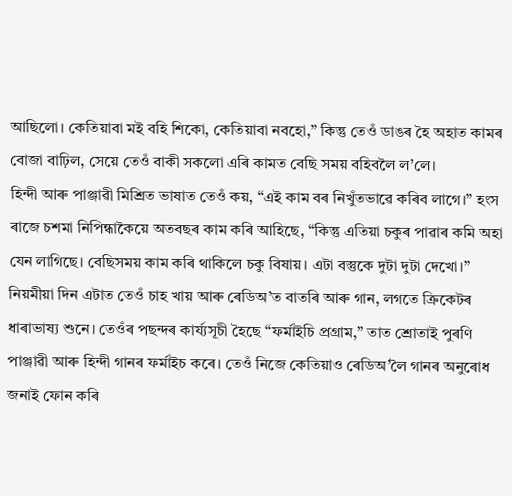আছিলো। কেতিয়াবা মই বহি শিকো, কেতিয়াবা নবহো,” কিন্তু তেওঁ ডাঙৰ হৈ অহাত কামৰ বোজা বাঢ়িল, সেয়ে তেওঁ বাকী সকলো এৰি কামত বেছি সময় বহিবলৈ ল’লে।
হিন্দী আৰু পাঞ্জাৱী মিশ্ৰিত ভাষাত তেওঁ কয়, “এই কাম বৰ নিখুঁতভাৱে কৰিব লাগে।” হংস ৰাজে চশমা নিপিন্ধাকৈয়ে অতবছৰ কাম কৰি আহিছে, “কিন্তু এতিয়া চকুৰ পাৱাৰ কমি অহা যেন লাগিছে। বেছিসময় কাম কৰি থাকিলে চকু বিষায়। এটা বস্তুকে দুটা দুটা দেখো।”
নিয়মীয়া দিন এটাত তেওঁ চাহ খায় আৰু ৰেডিঅ’ত বাতৰি আৰু গান, লগতে ক্ৰিকেটৰ ধাৰাভাষ্য শুনে। তেওঁৰ পছন্দৰ কাৰ্য্যসূচী হৈছে “ফৰ্মাইচি প্ৰগ্ৰাম,” তাত শ্ৰোতাই পুৰণি পাঞ্জাৱী আৰু হিন্দী গানৰ ফৰ্মাইচ কৰে। তেওঁ নিজে কেতিয়াও ৰেডিঅ’লৈ গানৰ অনুৰোধ জনাই ফোন কৰি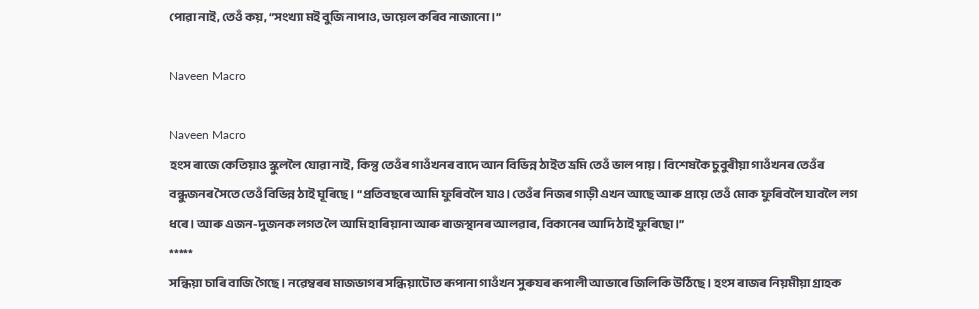পোৱা নাই, তেওঁ কয়, “সংখ্যা মই বুজি নাপাও, ডায়েল কৰিব নাজানো।”

Naveen Macro

Naveen Macro
হংস ৰাজে কেতিয়াও স্কুললৈ যোৱা নাই, কিন্তু তেওঁৰ গাওঁখনৰ বাদে আন বিভিন্ন ঠাইত ভ্ৰমি তেওঁ ভাল পায়। বিশেষকৈ চুবুৰীয়া গাওঁখনৰ তেওঁৰ বন্ধুজনৰ সৈতে তেওঁ বিভিন্ন ঠাই ঘূৰিছে। “প্ৰতিবছৰে আমি ফুৰিবলৈ যাও। তেওঁৰ নিজৰ গাড়ী এখন আছে আৰু প্ৰায়ে তেওঁ মোক ফুৰিবলৈ যাবলৈ লগ ধৰে। আৰু এজন-দুজনক লগত লৈ আমি হাৰিয়ানা আৰু ৰাজস্থানৰ আলৱাৰ, বিকানেৰ আদি ঠাই ফুৰিছো।”
*****
সন্ধিয়া চাৰি বাজি গৈছে। নৱেম্বৰৰ মাজভাগৰ সন্ধিয়াটোত ৰূপানা গাওঁখন সুৰুযৰ ৰূপালী আভাৰে জিলিকি উঠিছে। হংস ৰাজৰ নিয়মীয়া গ্ৰাহক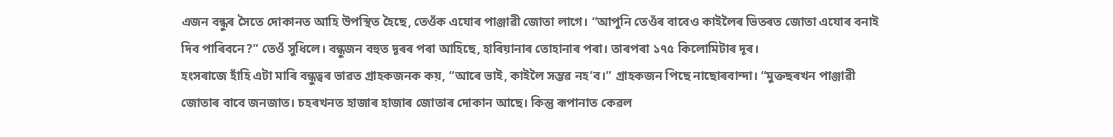এজন বন্ধুৰ সৈতে দোকানত আহি উপস্থিত হৈছে, তেওঁক এযোৰ পাঞ্জাৱী জোতা লাগে। “আপুনি তেওঁৰ বাবেও কাইলৈৰ ভিতৰত জোতা এযোৰ বনাই দিব পাৰিবনে?” তেওঁ সুধিলে। বন্ধুজন বহুত দূৰৰ পৰা আহিছে, হাৰিয়ানাৰ তোহানাৰ পৰা। তাৰপৰা ১৭৫ কিলোমিটাৰ দূৰ।
হংসৰাজে হাঁহি এটা মাৰি বন্ধুত্বৰ ভাৱত গ্ৰাহকজনক কয়, “আৰে ভাই, কাইলৈ সম্ভৱ নহ’ব।” গ্ৰাহকজন পিছে নাছোৰবান্দা। “মুক্তছৰখন পাঞ্জাৱী জোতাৰ বাবে জনজাত। চহৰখনত হাজাৰ হাজাৰ জোতাৰ দোকান আছে। কিন্তু ৰূপানাত কেৱল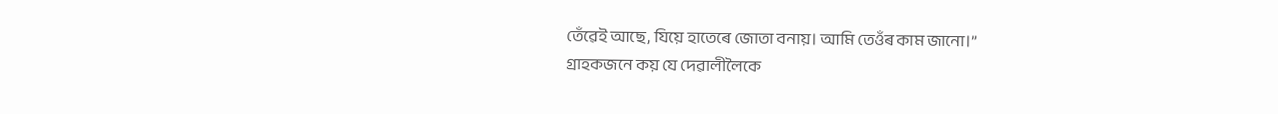তেঁৱেই আছে, যিয়ে হাতেৰে জোতা বনায়। আমি তেওঁৰ কাম জানো।”
গ্ৰাহকজনে কয় যে দেৱালীলৈকে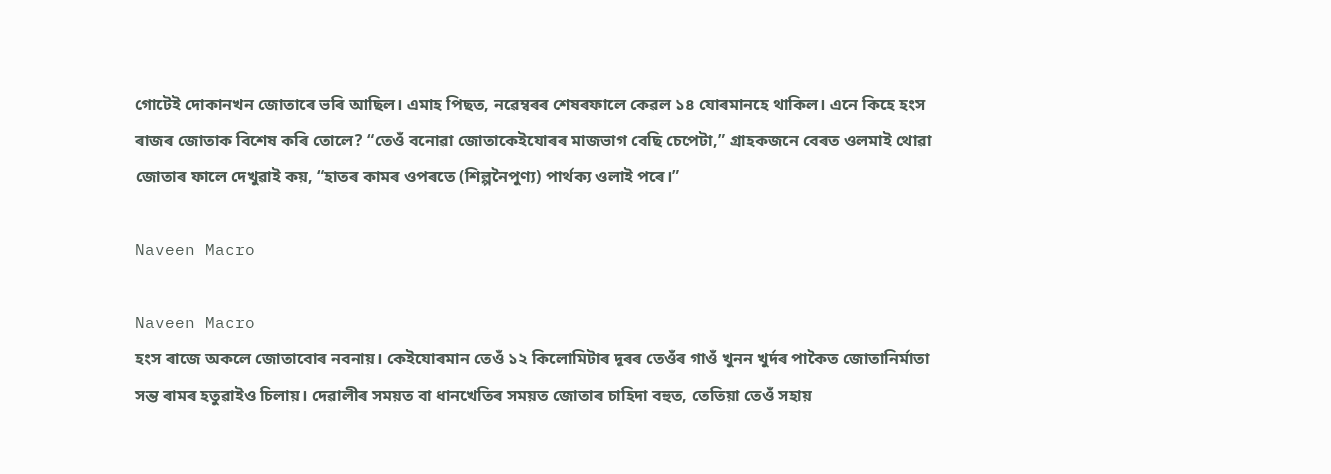গোটেই দোকানখন জোতাৰে ভৰি আছিল। এমাহ পিছত, নৱেম্বৰৰ শেষৰফালে কেৱল ১৪ যোৰমানহে থাকিল। এনে কিহে হংস ৰাজৰ জোতাক বিশেষ কৰি তোলে? “তেওঁ বনোৱা জোতাকেইযোৰৰ মাজভাগ বেছি চেপেটা,” গ্ৰাহকজনে বেৰত ওলমাই থোৱা জোতাৰ ফালে দেখুৱাই কয়, “হাতৰ কামৰ ওপৰতে (শিল্পনৈপুণ্য) পাৰ্থক্য ওলাই পৰে।”

Naveen Macro

Naveen Macro
হংস ৰাজে অকলে জোতাবোৰ নবনায়। কেইযোৰমান তেওঁ ১২ কিলোমিটাৰ দূৰৰ তেওঁৰ গাওঁ খুনন খুৰ্দৰ পাকৈত জোতানিৰ্মাতা সন্ত ৰামৰ হতুৱাইও চিলায়। দেৱালীৰ সময়ত বা ধানখেতিৰ সময়ত জোতাৰ চাহিদা বহুত, তেতিয়া তেওঁ সহায়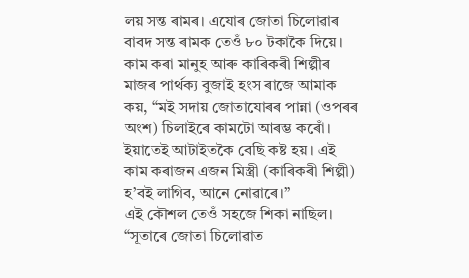লয় সন্ত ৰামৰ। এযোৰ জোতা চিলোৱাৰ বাবদ সন্ত ৰামক তেওঁ ৮০ টকাকৈ দিয়ে।
কাম কৰা মানুহ আৰু কাৰিকৰী শিল্পীৰ মাজৰ পাৰ্থক্য বুজাই হংস ৰাজে আমাক কয়, “মই সদায় জোতাযোৰৰ পান্না (ওপৰৰ অংশ) চিলাইৰে কামটো আৰম্ভ কৰোঁ। ইয়াতেই আটাইতকৈ বেছি কষ্ট হয়। এই কাম কৰাজন এজন মিস্ত্ৰী (কাৰিকৰী শিল্পী) হ’বই লাগিব, আনে নোৱাৰে।”
এই কৌশল তেওঁ সহজে শিকা নাছিল। “সূতাৰে জোতা চিলোৱাত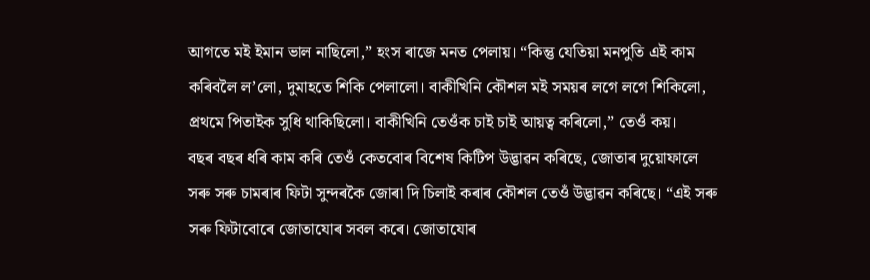আগতে মই ইমান ভাল নাছিলো,” হংস ৰাজে মনত পেলায়। “কিন্তু যেতিয়া মনপুতি এই কাম কৰিবলৈ ল’লো, দুমাহতে শিকি পেলালো। বাকীখিনি কৌশল মই সময়ৰ লগে লগে শিকিলো, প্ৰথমে পিতাইক সুধি থাকিছিলো। বাকীখিনি তেওঁক চাই চাই আয়ত্ব কৰিলো,” তেওঁ কয়।
বছৰ বছৰ ধৰি কাম কৰি তেওঁ কেতবোৰ বিশেষ কিটিপ উদ্ভাৱন কৰিছে, জোতাৰ দুয়োফালে সৰু সৰু চামৰাৰ ফিটা সুন্দৰকৈ জোৰা দি চিলাই কৰাৰ কৌশল তেওঁ উদ্ভাৱন কৰিছে। “এই সৰু সৰু ফিটাবোৰে জোতাযোৰ সবল কৰে। জোতাযোৰ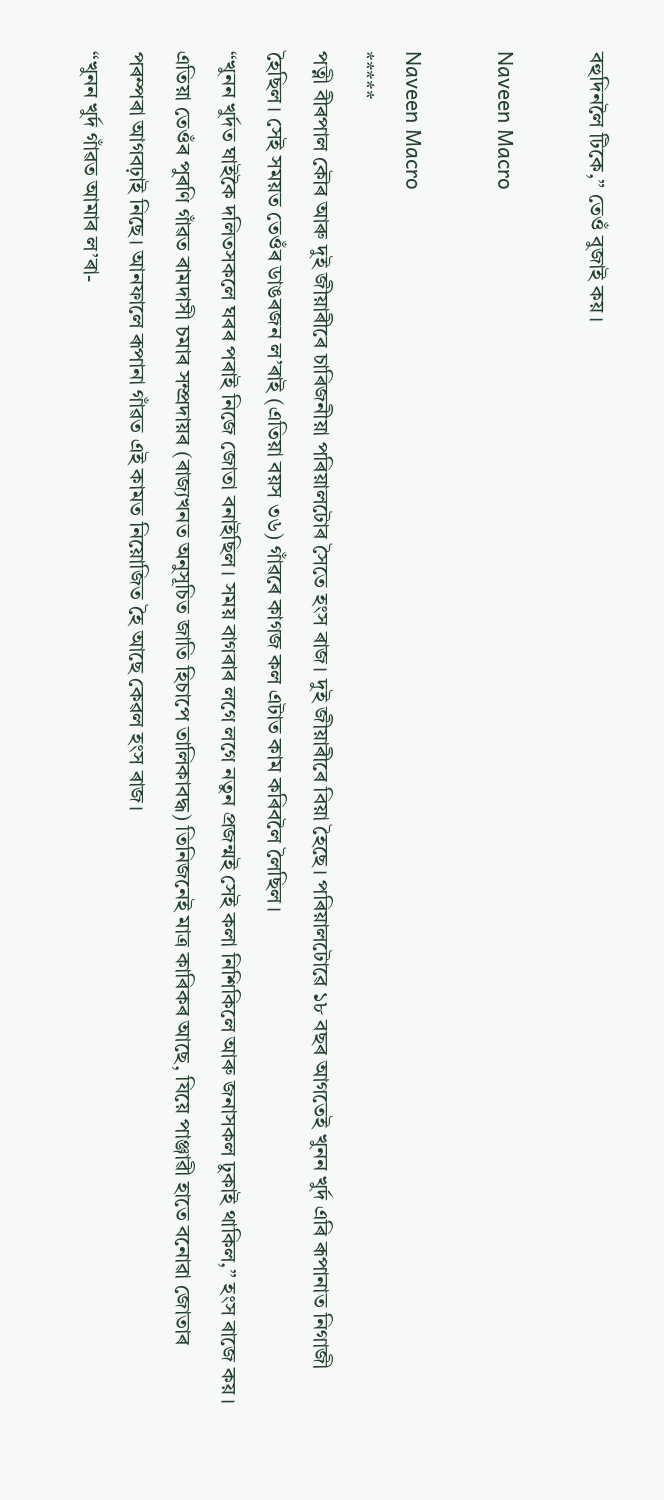বহুদিনলৈ টিকে,” তেওঁ বুজাই কয়।

Naveen Macro

Naveen Macro
*****
পত্নী বীৰপাল কৌৰ আৰু দুই জীয়াৰীৰে চাৰিজনীয়া পৰিয়ালটোৰ সৈতে হংস ৰাজ। দুই জীয়াৰীৰে বিয়া হৈছে। পৰিয়ালটোৱে ১৮ বছৰ আগতেই খুনন খুৰ্দ এৰি ৰূপানাত নিগাজী হৈছিল। সেই সময়ত তেওঁৰ ডাঙৰজন ল’ৰাই (এতিয়া বয়স ৩৬) গাঁৱৰে কাগজ কল এটাত কাম কৰিবলৈ লৈছিল।
“খুনন খুৰ্দত ঘাইকৈ দলিতসকলে ঘৰৰ পৰাই নিজে জোতা বনাইছিল। সময় বাগৰাৰ লগে লগে নতুন প্ৰজন্মই সেই কলা নিশিকিলে আৰু জনাসকল ঢুকাই থাকিল,” হংস ৰাজে কয়।
এতিয়া তেওঁৰ পুৰণি গাঁৱত ৰামদাসী চমাৰ সম্প্ৰদায়ৰ (ৰাজ্যখনত অনুসূচিত জাতি হিচাপে তালিকাবদ্ধ) তিনিজনেই মাত্ৰ কাৰিকৰ আছে, যিয়ে পাঞ্জাৱী হাতে বনোৱা জোতাৰ পৰম্পৰা আগবঢ়াই নিছে। আনফালে ৰূপানা গাঁৱত এই কামত নিয়োজিত হৈ আছে কেৱল হংস ৰাজ।
“খুনন খুৰ্দ গাঁৱত আমাৰ ল’ৰা-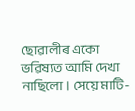ছোৱালীৰ একো ভৱিষ্যত আমি দেখা নাছিলো। সেয়ে মাটি-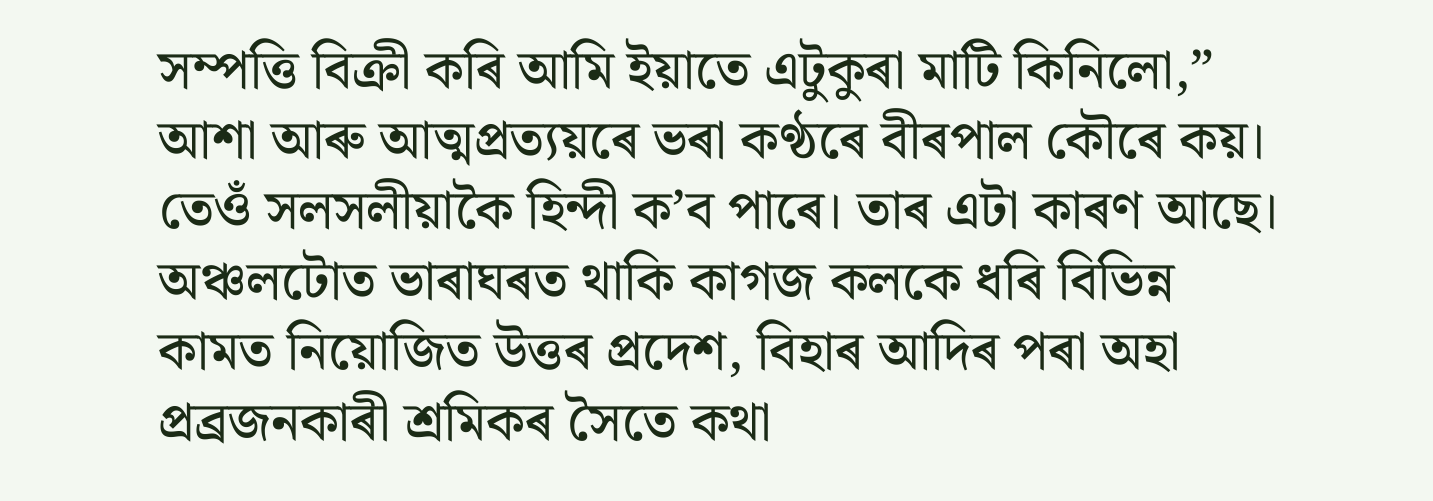সম্পত্তি বিক্ৰী কৰি আমি ইয়াতে এটুকুৰা মাটি কিনিলো,” আশা আৰু আত্মপ্ৰত্যয়ৰে ভৰা কণ্ঠৰে বীৰপাল কৌৰে কয়। তেওঁ সলসলীয়াকৈ হিন্দী ক’ব পাৰে। তাৰ এটা কাৰণ আছে। অঞ্চলটোত ভাৰাঘৰত থাকি কাগজ কলকে ধৰি বিভিন্ন কামত নিয়োজিত উত্তৰ প্ৰদেশ, বিহাৰ আদিৰ পৰা অহা প্ৰব্ৰজনকাৰী শ্ৰমিকৰ সৈতে কথা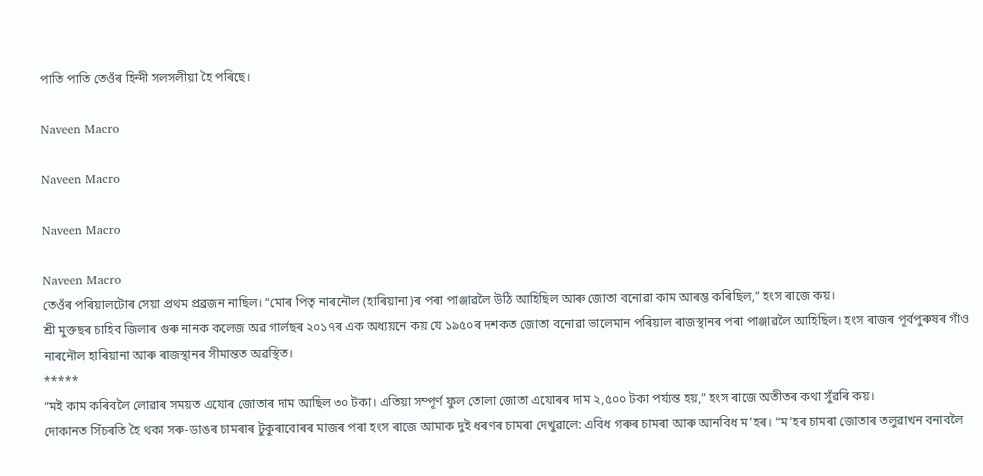পাতি পাতি তেওঁৰ হিন্দী সলসলীয়া হৈ পৰিছে।

Naveen Macro

Naveen Macro

Naveen Macro

Naveen Macro
তেওঁৰ পৰিয়ালটোৰ সেয়া প্ৰথম প্ৰব্ৰজন নাছিল। “মোৰ পিতৃ নাৰনৌল (হাৰিয়ানা)ৰ পৰা পাঞ্জাৱলৈ উঠি আহিছিল আৰু জোতা বনোৱা কাম আৰম্ভ কৰিছিল,” হংস ৰাজে কয়।
শ্ৰী মুক্তছৰ চাহিব জিলাৰ গুৰু নানক কলেজ অৱ গাৰ্লছৰ ২০১৭ৰ এক অধ্যয়নে কয় যে ১৯৫০ৰ দশকত জোতা বনোৱা ভালেমান পৰিয়াল ৰাজস্থানৰ পৰা পাঞ্জাৱলৈ আহিছিল। হংস ৰাজৰ পূৰ্বপুৰুষৰ গাঁও নাৰনৌল হাৰিয়ানা আৰু ৰাজস্থানৰ সীমান্তত অৱস্থিত।
*****
“মই কাম কৰিবলৈ লোৱাৰ সময়ত এযোৰ জোতাৰ দাম আছিল ৩০ টকা। এতিয়া সম্পূৰ্ণ ফুল তোলা জোতা এযোৰৰ দাম ২,৫০০ টকা পৰ্য্যন্ত হয়,” হংস ৰাজে অতীতৰ কথা সুঁৱৰি কয়।
দোকানত সিঁচৰতি হৈ থকা সৰু-ডাঙৰ চামৰাৰ টুকুৰাবোৰৰ মাজৰ পৰা হংস ৰাজে আমাক দুই ধৰণৰ চামৰা দেখুৱালে: এবিধ গৰুৰ চামৰা আৰু আনবিধ ম’হৰ। “ম’হৰ চামৰা জোতাৰ তলুৱাখন বনাবলৈ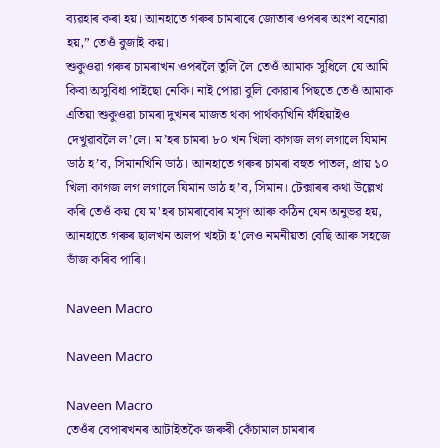ব্যৱহাৰ কৰা হয়। আনহাতে গৰুৰ চামৰাৰে জোতাৰ ওপৰৰ অংশ বনোৱা হয়,” তেওঁ বুজাই কয়।
শুকুওৱা গৰুৰ চামৰাখন ওপৰলৈ তুলি লৈ তেওঁ আমাক সুধিলে যে আমি কিবা অসুবিধা পাইছো নেকি। নাই পোৱা বুলি কোৱাৰ পিছতে তেওঁ আমাক এতিয়া শুকুওৱা চামৰা দুখনৰ মাজত থকা পাৰ্থক্যখিনি ফঁহিয়াইও দেখুৱাবলৈ ল’লে। ম’হৰ চামৰা ৮০ খন খিলা কাগজ লগ লগালে যিমান ডাঠ হ’ব, সিমানখিনি ডাঠ। আনহাতে গৰুৰ চামৰা বহুত পাতল, প্ৰায় ১০ খিলা কাগজ লগ লগালে যিমান ডাঠ হ’ব, সিমান। টেক্সাৰৰ কথা উল্লেখ কৰি তেওঁ কয় যে ম'হৰ চামৰাবোৰ মসৃণ আৰু কঠিন যেন অনুভৱ হয়, আনহাতে গৰুৰ ছালখন অলপ খহটা হ'লেও নমনীয়তা বেছি আৰু সহজে ভাঁজ কৰিব পাৰি।

Naveen Macro

Naveen Macro

Naveen Macro
তেওঁৰ বেপাৰখনৰ আটাইতকৈ জৰুৰী কেঁচামাল চামৰাৰ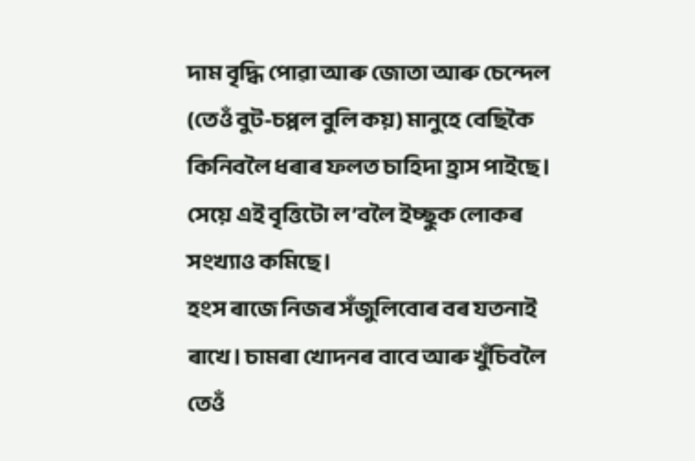দাম বৃদ্ধি পোৱা আৰু জোতা আৰু চেন্দেল (তেওঁ বুট-চপ্পল বুলি কয়) মানুহে বেছিকৈ কিনিবলৈ ধৰাৰ ফলত চাহিদা হ্ৰাস পাইছে। সেয়ে এই বৃত্তিটো ল’বলৈ ইচ্ছুক লোকৰ সংখ্যাও কমিছে।
হংস ৰাজে নিজৰ সঁজুলিবোৰ বৰ যতনাই ৰাখে। চামৰা খোদনৰ বাবে আৰু খুঁচিবলৈ তেওঁ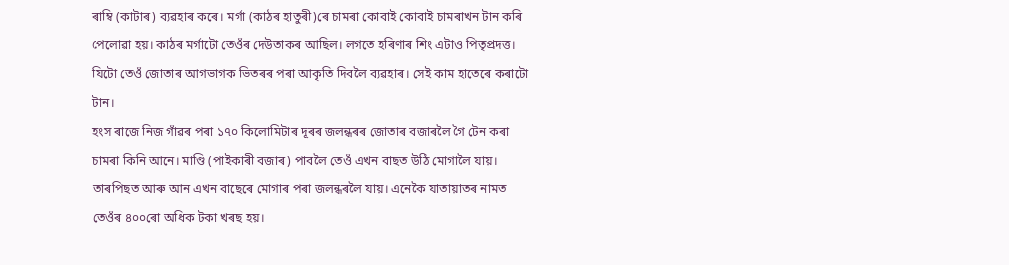ৰাম্বি (কাটাৰ) ব্যৱহাৰ কৰে। মৰ্গা (কাঠৰ হাতুৰী)ৰে চামৰা কোবাই কোবাই চামৰাখন টান কৰি পেলোৱা হয়। কাঠৰ মৰ্গাটো তেওঁৰ দেউতাকৰ আছিল। লগতে হৰিণাৰ শিং এটাও পিতৃপ্ৰদত্ত। যিটো তেওঁ জোতাৰ আগভাগক ভিতৰৰ পৰা আকৃতি দিবলৈ ব্যৱহাৰ। সেই কাম হাতেৰে কৰাটো টান।
হংস ৰাজে নিজ গাঁৱৰ পৰা ১৭০ কিলোমিটাৰ দূৰৰ জলন্ধৰৰ জোতাৰ বজাৰলৈ গৈ টেন কৰা চামৰা কিনি আনে। মাণ্ডি (পাইকাৰী বজাৰ) পাবলৈ তেওঁ এখন বাছত উঠি মোগালৈ যায়। তাৰপিছত আৰু আন এখন বাছেৰে মোগাৰ পৰা জলন্ধৰলৈ যায়। এনেকৈ যাতায়াতৰ নামত তেওঁৰ ৪০০ৰো অধিক টকা খৰছ হয়।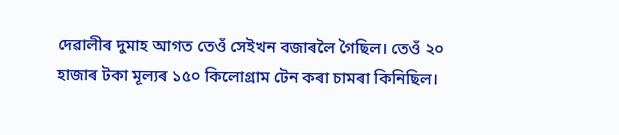দেৱালীৰ দুমাহ আগত তেওঁ সেইখন বজাৰলৈ গৈছিল। তেওঁ ২০ হাজাৰ টকা মূল্যৰ ১৫০ কিলোগ্ৰাম টেন কৰা চামৰা কিনিছিল।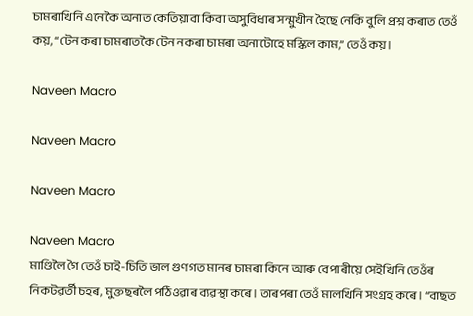চামৰাখিনি এনেকৈ অনাত কেতিয়াবা কিবা অসুবিধাৰ সন্মুখীন হৈছে নেকি বুলি প্ৰশ্ন কৰাত তেওঁ কয়, “টেন কৰা চামৰাতকৈ টেন নকৰা চামৰা অনাটোহে মস্কিল কাম,” তেওঁ কয়।

Naveen Macro

Naveen Macro

Naveen Macro

Naveen Macro
মাণ্ডিলৈ গৈ তেওঁ চাই-চিতি ভাল গুণগত মানৰ চামৰা কিনে আৰু বেপাৰীয়ে সেইখিনি তেওঁৰ নিকটৱৰ্তী চহৰ, মুক্তছৰলৈ পঠিওৱাৰ ব্যৱস্থা কৰে। তাৰপৰা তেওঁ মালখিনি সংগ্ৰহ কৰে। “বাছত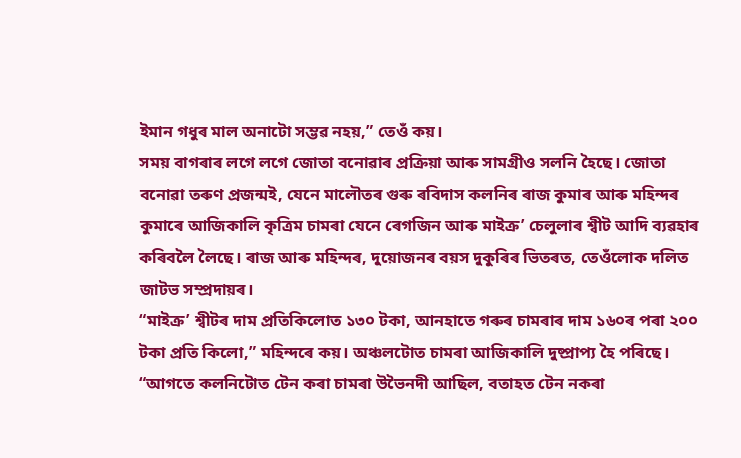ইমান গধুৰ মাল অনাটো সম্ভৱ নহয়,” তেওঁ কয়।
সময় বাগৰাৰ লগে লগে জোতা বনোৱাৰ প্ৰক্ৰিয়া আৰু সামগ্ৰীও সলনি হৈছে। জোতা বনোৱা তৰুণ প্ৰজন্মই, যেনে মালৌতৰ গুৰু ৰবিদাস কলনিৰ ৰাজ কুমাৰ আৰু মহিন্দৰ কুমাৰে আজিকালি কৃত্ৰিম চামৰা যেনে ৰেগজিন আৰু মাইক্ৰ’ চেলুলাৰ শ্বীট আদি ব্যৱহাৰ কৰিবলৈ লৈছে। ৰাজ আৰু মহিন্দৰ, দুয়োজনৰ বয়স দুকুৰিৰ ভিতৰত, তেওঁলোক দলিত জাটভ সম্প্ৰদায়ৰ।
“মাইক্ৰ’ শ্বীটৰ দাম প্ৰতিকিলোত ১৩০ টকা, আনহাতে গৰুৰ চামৰাৰ দাম ১৬০ৰ পৰা ২০০ টকা প্ৰতি কিলো,” মহিন্দৰে কয়। অঞ্চলটোত চামৰা আজিকালি দুষ্প্ৰাপ্য হৈ পৰিছে। “আগতে কলনিটোত টেন কৰা চামৰা উভৈনদী আছিল, বতাহত টেন নকৰা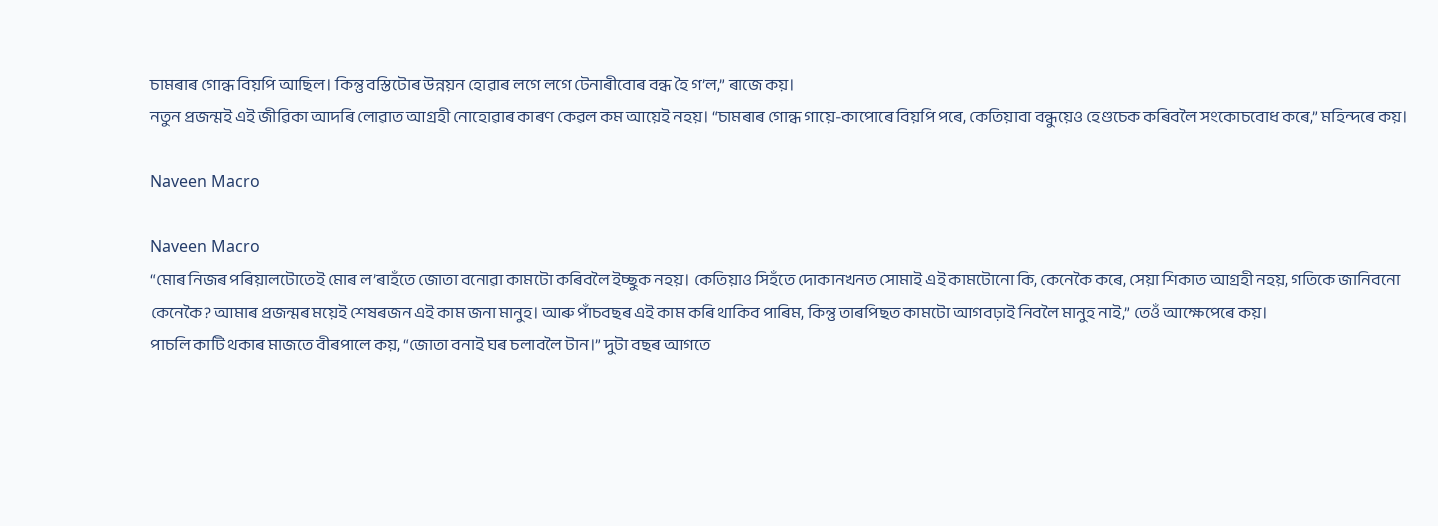চামৰাৰ গোন্ধ বিয়পি আছিল। কিন্তু বস্তিটোৰ উন্নয়ন হোৱাৰ লগে লগে টেনাৰীবোৰ বন্ধ হৈ গ’ল,” ৰাজে কয়।
নতুন প্ৰজন্মই এই জীৱিকা আদৰি লোৱাত আগ্ৰহী নোহোৱাৰ কাৰণ কেৱল কম আয়েই নহয়। “চামৰাৰ গোন্ধ গায়ে-কাপোৰে বিয়পি পৰে, কেতিয়াবা বন্ধুয়েও হেণ্ডচেক কৰিবলৈ সংকোচবোধ কৰে,” মহিন্দৰে কয়।

Naveen Macro

Naveen Macro
“মোৰ নিজৰ পৰিয়ালটোতেই মোৰ ল’ৰাহঁতে জোতা বনোৱা কামটো কৰিবলৈ ইচ্ছুক নহয়। কেতিয়াও সিহঁতে দোকানখনত সোমাই এই কামটোনো কি, কেনেকৈ কৰে, সেয়া শিকাত আগ্ৰহী নহয়, গতিকে জানিবনো কেনেকৈ? আমাৰ প্ৰজন্মৰ ময়েই শেষৰজন এই কাম জনা মানুহ। আৰু পাঁচবছৰ এই কাম কৰি থাকিব পাৰিম, কিন্তু তাৰপিছত কামটো আগবঢ়াই নিবলৈ মানুহ নাই,” তেওঁ আক্ষেপেৰে কয়।
পাচলি কাটি থকাৰ মাজতে বীৰপালে কয়, “জোতা বনাই ঘৰ চলাবলৈ টান।” দুটা বছৰ আগতে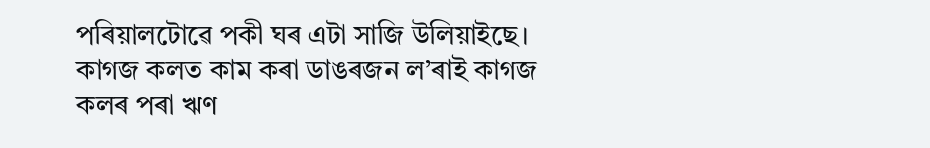পৰিয়ালটোৱে পকী ঘৰ এটা সাজি উলিয়াইছে। কাগজ কলত কাম কৰা ডাঙৰজন ল’ৰাই কাগজ কলৰ পৰা ঋণ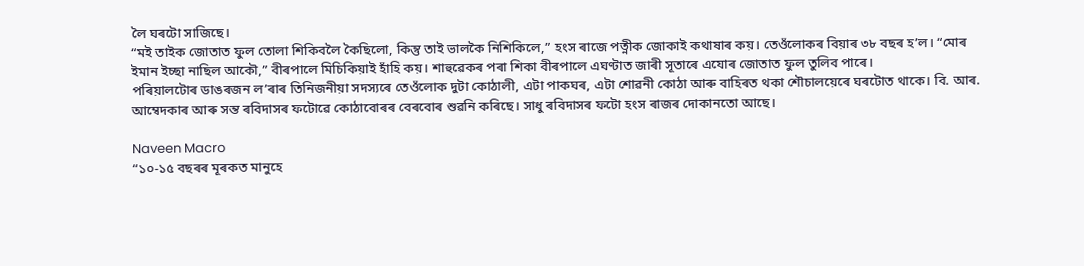লৈ ঘৰটো সাজিছে।
“মই তাইক জোতাত ফুল তোলা শিকিবলৈ কৈছিলো, কিন্তু তাই ভালকৈ নিশিকিলে,” হংস ৰাজে পত্নীক জোকাই কথাষাৰ কয়। তেওঁলোকৰ বিয়াৰ ৩৮ বছৰ হ’ল। “মোৰ ইমান ইচ্ছা নাছিল আকৌ,” বীৰপালে মিচিকিয়াই হাঁহি কয়। শাহুৱেকৰ পৰা শিকা বীৰপালে এঘণ্টাত জাৰী সূতাৰে এযোৰ জোতাত ফুল তুলিব পাৰে।
পৰিয়ালটোৰ ডাঙৰজন ল’ৰাৰ তিনিজনীয়া সদস্যৰে তেওঁলোক দুটা কোঠালী, এটা পাকঘৰ, এটা শোৱনী কোঠা আৰু বাহিৰত থকা শৌচালয়েৰে ঘৰটোত থাকে। বি. আৰ. আম্বেদকাৰ আৰু সন্ত ৰবিদাসৰ ফটোৱে কোঠাবোৰৰ বেৰবোৰ শুৱনি কৰিছে। সাধু ৰবিদাসৰ ফটো হংস ৰাজৰ দোকানতো আছে।

Naveen Macro
“১০-১৫ বছৰৰ মূৰকত মানুহে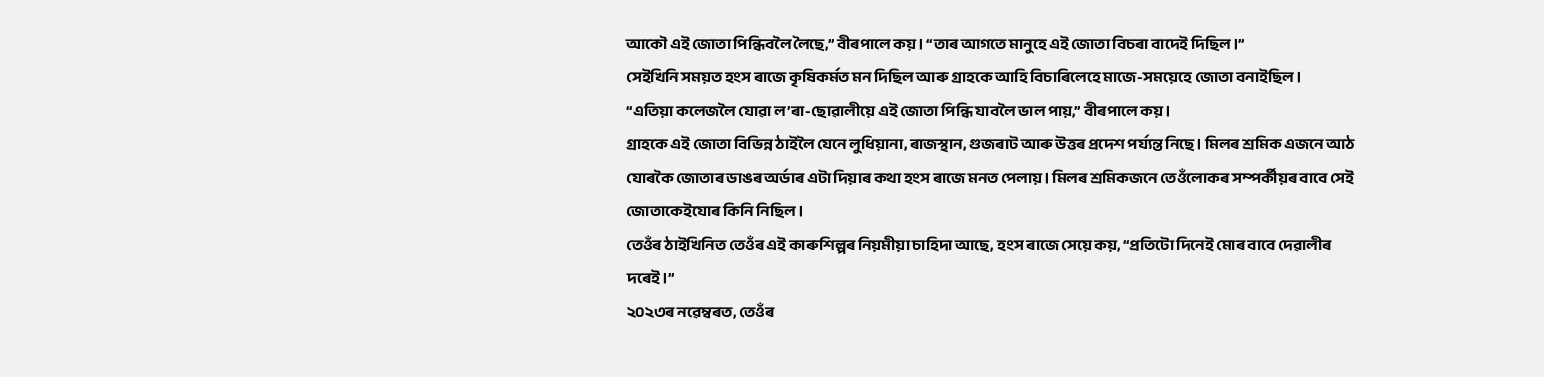আকৌ এই জোতা পিন্ধিবলৈ লৈছে,” বীৰপালে কয়। “তাৰ আগতে মানুহে এই জোতা বিচৰা বাদেই দিছিল।”
সেইখিনি সময়ত হংস ৰাজে কৃষিকৰ্মত মন দিছিল আৰু গ্ৰাহকে আহি বিচাৰিলেহে মাজে-সময়েহে জোতা বনাইছিল।
“এতিয়া কলেজলৈ যোৱা ল’ৰা-ছোৱালীয়ে এই জোতা পিন্ধি যাবলৈ ভাল পায়,” বীৰপালে কয়।
গ্ৰাহকে এই জোতা বিভিন্ন ঠাইলৈ যেনে লুধিয়ানা, ৰাজস্থান, গুজৰাট আৰু উত্তৰ প্ৰদেশ পৰ্য্যন্ত নিছে। মিলৰ শ্ৰমিক এজনে আঠ যোৰকৈ জোতাৰ ডাঙৰ অৰ্ডাৰ এটা দিয়াৰ কথা হংস ৰাজে মনত পেলায়। মিলৰ শ্ৰমিকজনে তেওঁলোকৰ সম্পৰ্কীয়ৰ বাবে সেই জোতাকেইযোৰ কিনি নিছিল।
তেওঁৰ ঠাইখিনিত তেওঁৰ এই কাৰুশিল্পৰ নিয়মীয়া চাহিদা আছে, হংস ৰাজে সেয়ে কয়, “প্ৰতিটো দিনেই মোৰ বাবে দেৱালীৰ দৰেই।”
২০২৩ৰ নৱেম্বৰত, তেওঁৰ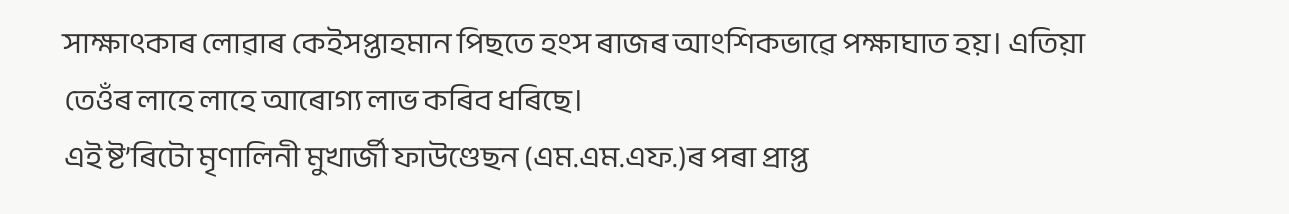সাক্ষাৎকাৰ লোৱাৰ কেইসপ্তাহমান পিছতে হংস ৰাজৰ আংশিকভাৱে পক্ষাঘাত হয়। এতিয়া তেওঁৰ লাহে লাহে আৰোগ্য লাভ কৰিব ধৰিছে।
এই ষ্ট’ৰিটো মৃণালিনী মুখাৰ্জী ফাউণ্ডেছন (এম.এম.এফ.)ৰ পৰা প্ৰাপ্ত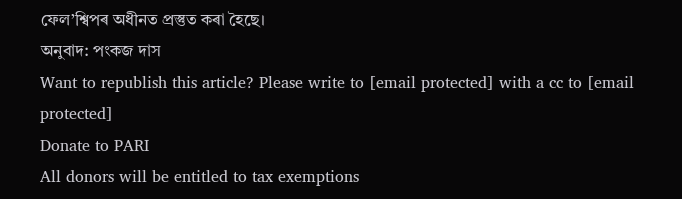ফেল’শ্বিপৰ অধীনত প্ৰস্তুত কৰা হৈছে।
অনুবাদ: পংকজ দাস
Want to republish this article? Please write to [email protected] with a cc to [email protected]
Donate to PARI
All donors will be entitled to tax exemptions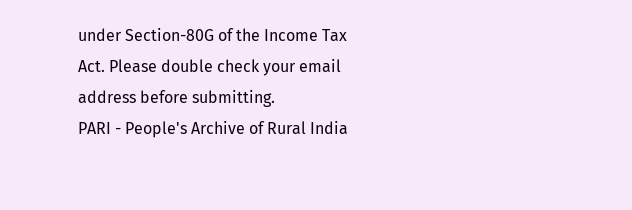under Section-80G of the Income Tax Act. Please double check your email address before submitting.
PARI - People's Archive of Rural India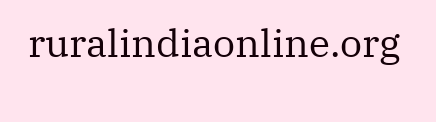ruralindiaonline.org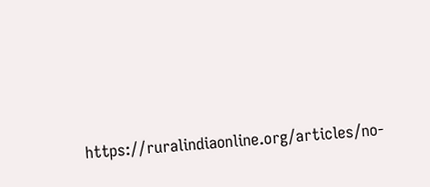https://ruralindiaonline.org/articles/no-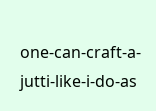one-can-craft-a-jutti-like-i-do-as